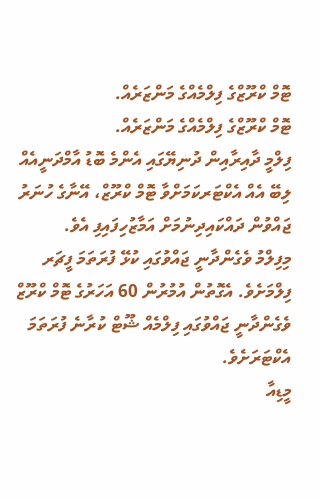ޓޮމް ކްރޫޒްގެ ފިލްމެއްގެ މަންޒަރެއް.
ޓޮމް ކްރޫޒްގެ ފިލްމެއްގެ މަންޒަރެއް.
ފިލްމީ ދާއިރާއިން ދުނިޔޭގައި އެންމެ ބޮޑު އާމްދަނީއެއް ލިބޭ އެއް އެކްޓަރކަމަށްވާ ޓޮމް ކްރޫޒް، އޭނާގެ ހުނަރު ޖައްވުން ދައްކައިދިނުމަށް އަމާޒުހިފައިފި އެވެ.
މިފިލްމު ވެގެންދާނީ ޖައްވުގައި ކުޅޭ ފުރަތަމަ ފީޗަރ ފިލްމަށެވެ. އެގޮތުން އުމުރުން 60 އަހަރުގެ ޓޮމް ކްރޫޒް ވެގެންދާނީ ޖައްވުގައި ފިލްމެއް ޝޫޓް ކުރާނެ ފުރަތަމަ އެކްޓަރަށެވެ.
މީޑިއާ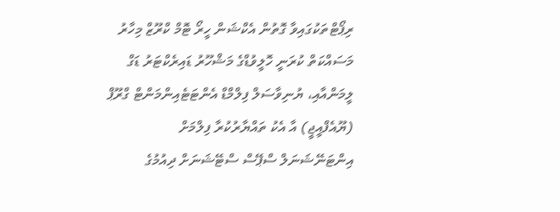ރިޕޯޓްތަކުގައިވާ ގޮތުން އެކްޝަން ހީރޯ ޓޮމް ކްރޫޒް މިހާރު މަސައްކަތް ކުރަނީ ހޮލީވުޑްގެ މަޝްހޫރު ޑައިރެކްޓަރު ޑަގް ލީމަންއާއި، ޔުނިވާސަލް ފިލްމްޑް އެންޓަޓެއިންމަންޓް ގްރޫޕް (ޔޫއެފްއީޖީ) އާ އެކު ތައްޔާރުކުރާ ފިލްމަށް އިންޓަނޭޝަނަލް ސްޕޭސް ސްޓޭޝަނަށް ދިއުމުގެ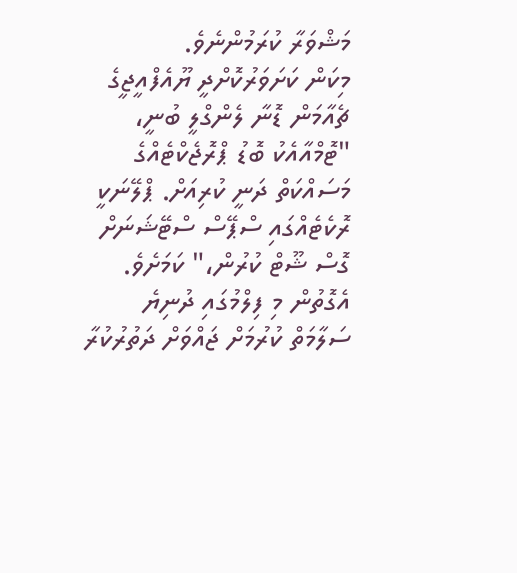މަޝްވަރާ ކުރަމުންނެވެ.
މިކަން ކަށަވަރުކޮށްދީ ޔޫއެފްއީޖީގެ ޗެއާމަން ޑޮނާ ލެންގްލީ ބުނީ، "ޓޮމްއާއެކު ބޮޑު ޕްރޮޖެކްޓެއްގެ މަސައްކަތް ދަނީ ކުރިއަށް. ޕްލޭނަކީ ރޮކެޓެއްގައި ސްޕޭސް ސްޓޭޝަނަށް ގޮސް ޝޫޓް ކުރުން،" ކަމަށެވެ.
އެގޮތުން މި ފިލްމުގައި ދުނިޔެ ސަލާމަތް ކުރުމަށް ޖައްވަށް ދަތުރުކުރާ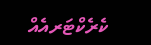ކެރެކްޓަރއެއް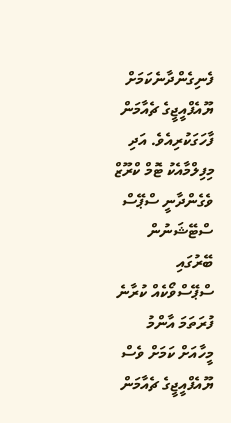ފެނިގެންދާނެކަމަށް ޔޫއެފްއީޖީގެ ޗެއާމަން ފާހަގަކުރިއެވެ. އަދި މިފިލްމާއެކު ޓޮމް ކްރޫޒް ވެގެންދާނީ ސްޕޭސް ސްޓޭޝަނުން ބޭރުގައި ސްޕޭސްވޯކެއް ކުރާނެ ފުރަތަމަ އާންމު މީހާއަށް ކަމަށް ވެސް ޔޫއެފްއީޖީގެ ޗެއާމަން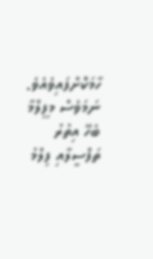ހާމަކޮށްފައިވެއެވެ.
ނަމަވެސް މިފިލްމާ ބެހޭ އިތުރު ތަފްސީލާއި ފިލްމު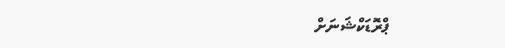ޕްރޮޑަކްޝަނަށް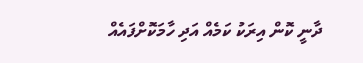ދާނީ ކޮން އިރަކު ކަމެއް އަދި ހާމަކޮށްފައެއް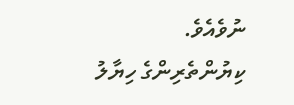ނުވެއެވެ.
ކިޔުންތެރިންގެ ހިޔާލު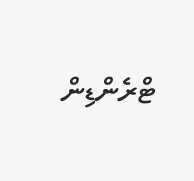ޓްރެންޑިން